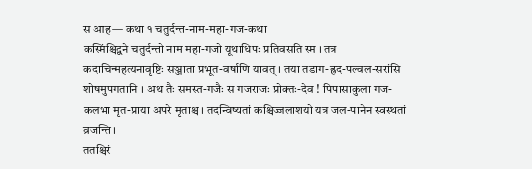स आह— कथा १ चतुर्दन्त-नाम-महा-गज-कथा
कस्मिंश्चिद्वने चतुर्दन्तो नाम महा-गजो यूथाधिपः प्रतिवसति स्म । तत्र कदाचिन्महत्यनावृष्टिः सञ्जाता प्रभूत-वर्षाणि यावत् । तया तडाग-ह्रद-पल्वल-सरांसि शोषमुपगतानि । अथ तैः समस्त-गजैः स गजराजः प्रोक्तः-देव ! पिपासाकुला गज-कलभा मृत-प्राया अपरे मृताश्च । तदन्विष्यतां कश्चिज्जलाशयो यत्र जल-पानेन स्वस्थतां व्रजन्ति ।
ततश्चिरं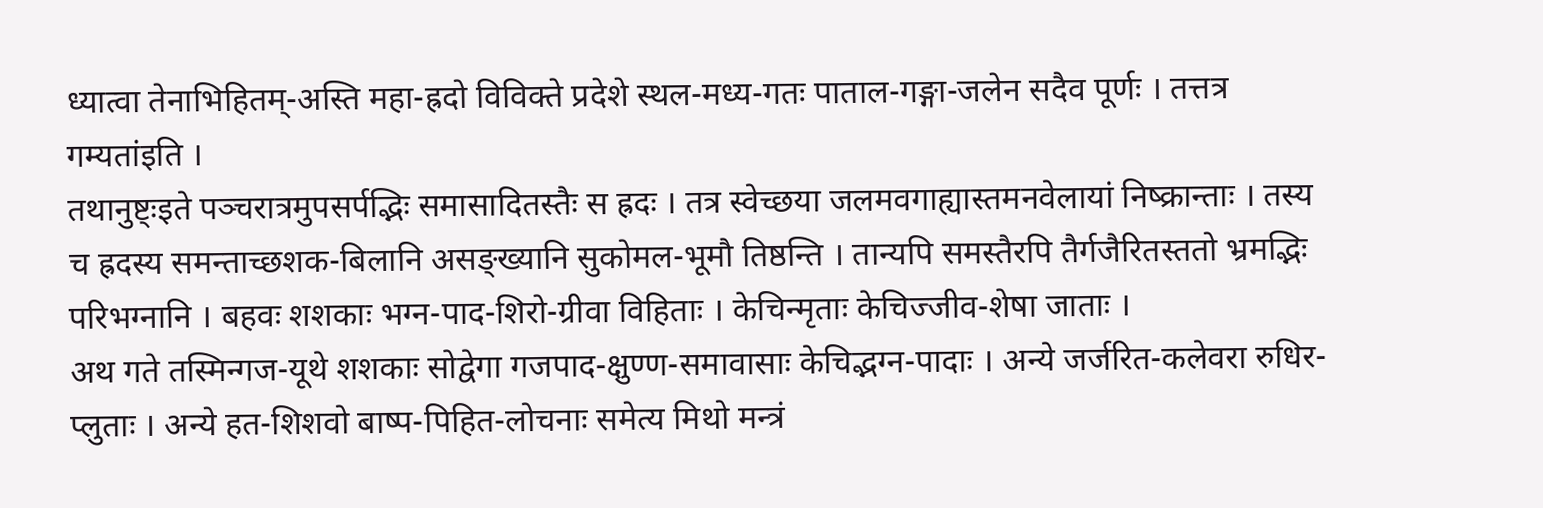ध्यात्वा तेनाभिहितम्-अस्ति महा-ह्रदो विविक्ते प्रदेशे स्थल-मध्य-गतः पाताल-गङ्गा-जलेन सदैव पूर्णः । तत्तत्र गम्यतांइति ।
तथानुष्ट्ःइते पञ्चरात्रमुपसर्पद्भिः समासादितस्तैः स ह्रदः । तत्र स्वेच्छया जलमवगाह्यास्तमनवेलायां निष्क्रान्ताः । तस्य च ह्रदस्य समन्ताच्छशक-बिलानि असङ्ख्यानि सुकोमल-भूमौ तिष्ठन्ति । तान्यपि समस्तैरपि तैर्गजैरितस्ततो भ्रमद्भिः परिभग्नानि । बहवः शशकाः भग्न-पाद-शिरो-ग्रीवा विहिताः । केचिन्मृताः केचिज्जीव-शेषा जाताः ।
अथ गते तस्मिन्गज-यूथे शशकाः सोद्वेगा गजपाद-क्षुण्ण-समावासाः केचिद्भग्न-पादाः । अन्ये जर्जरित-कलेवरा रुधिर-प्लुताः । अन्ये हत-शिशवो बाष्प-पिहित-लोचनाः समेत्य मिथो मन्त्रं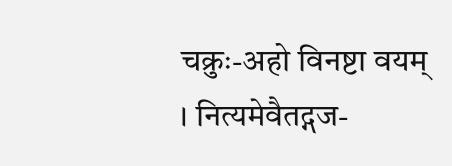चक्रुः-अहो विनष्टा वयम् । नित्यमेवैतद्गज-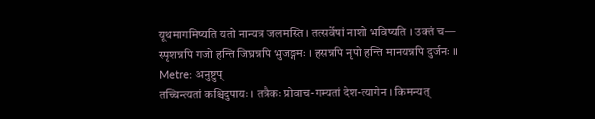यूथमागमिष्यति यतो नान्यत्र जलमस्ति । तत्सर्वेषां नाशो भविष्यति । उक्तं च—
स्पृशन्नपि गजो हन्ति जिघ्रन्नपि भुजङ्गमः । हसन्नपि नृपो हन्ति मानयन्नपि दुर्जनः ॥
Metre: अनुष्टुप्
तच्चिन्त्यतां कश्चिदुपायः । तत्रैकः प्रोवाच-गम्यतां देश-त्यागेन । किमन्यत्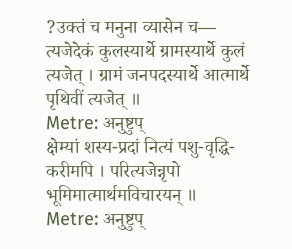?उक्तं च मनुना व्यासेन च—
त्यजेदेकं कुलस्यार्थे ग्रामस्यार्थे कुलं त्यजेत् । ग्रामं जनपदस्यार्थे आत्मार्थे पृथिवीं त्यजेत् ॥
Metre: अनुष्टुप्
क्षेम्यां शस्य-प्रदां नित्यं पशु-वृद्धि-करीमपि । परित्यजेन्नृपो भूमिमात्मार्थमविचारयन् ॥
Metre: अनुष्टुप्